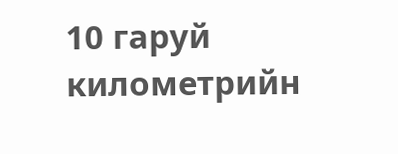10 гаруй километрийн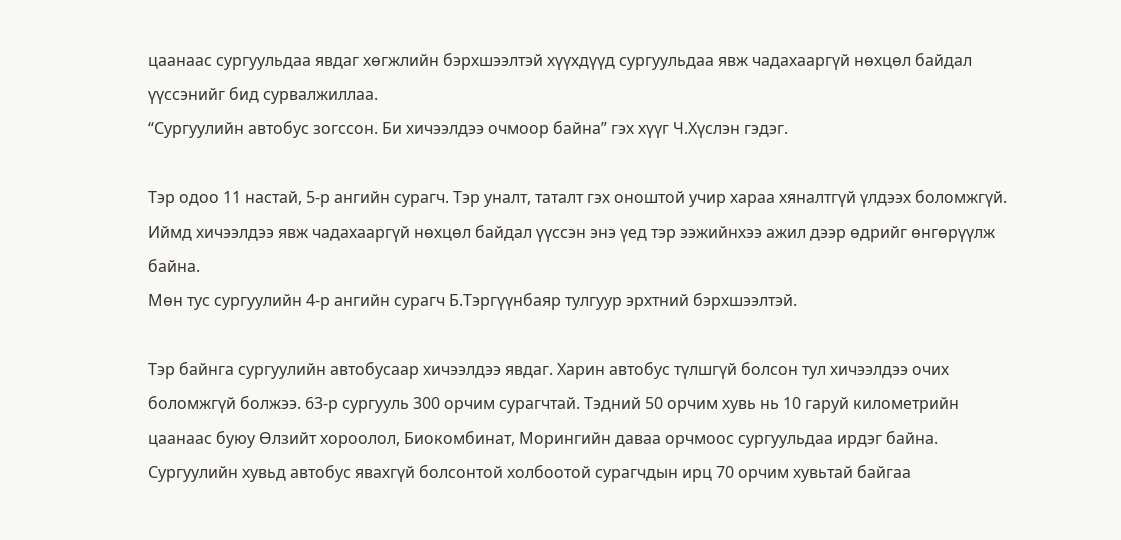цаанаас сургуульдаа явдаг хөгжлийн бэрхшээлтэй хүүхдүүд сургуульдаа явж чадахааргүй нөхцөл байдал үүссэнийг бид сурвалжиллаа.
“Сургуулийн автобус зогссон. Би хичээлдээ очмоор байна” гэх хүүг Ч.Хүслэн гэдэг.

Тэр одоо 11 настай, 5-р ангийн сурагч. Тэр уналт, таталт гэх оноштой учир хараа хяналтгүй үлдээх боломжгүй. Иймд хичээлдээ явж чадахааргүй нөхцөл байдал үүссэн энэ үед тэр ээжийнхээ ажил дээр өдрийг өнгөрүүлж байна.
Мөн тус сургуулийн 4-р ангийн сурагч Б.Тэргүүнбаяр тулгуур эрхтний бэрхшээлтэй.

Тэр байнга сургуулийн автобусаар хичээлдээ явдаг. Харин автобус түлшгүй болсон тул хичээлдээ очих боломжгүй болжээ. 63-р сургууль 300 орчим сурагчтай. Тэдний 50 орчим хувь нь 10 гаруй километрийн цаанаас буюу Өлзийт хороолол, Биокомбинат, Морингийн даваа орчмоос сургуульдаа ирдэг байна.
Сургуулийн хувьд автобус явахгүй болсонтой холбоотой сурагчдын ирц 70 орчим хувьтай байгаа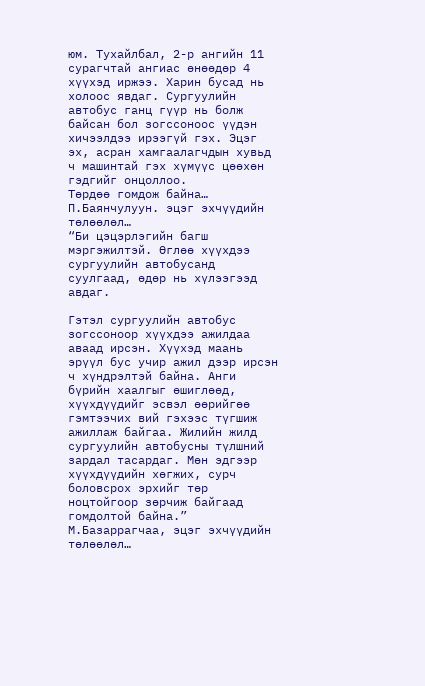юм. Тухайлбал, 2-р ангийн 11 сурагчтай ангиас өнөөдөр 4 хүүхэд иржээ. Харин бусад нь холоос явдаг. Сургуулийн автобус ганц гүүр нь болж байсан бол зогссоноос үүдэн хичээлдээ ирээгүй гэх. Эцэг эх, асран хамгаалагчдын хувьд ч машинтай гэх хүмүүс цөөхөн гэдгийг онцоллоо.
Төрдөө гомдож байна…
П.Баянчулуун. эцэг эхчүүдийн төлөөлөл…
“Би цэцэрлэгийн багш мэргэжилтэй. Өглөө хүүхдээ сургуулийн автобусанд суулгаад, өдөр нь хүлээгээд авдаг.

Гэтэл сургуулийн автобус зогссоноор хүүхдээ ажилдаа аваад ирсэн. Хүүхэд маань эрүүл бус учир ажил дээр ирсэн ч хүндрэлтэй байна. Анги бүрийн хаалгыг өшиглөөд, хүүхдүүдийг эсвэл өөрийгөө гэмтээчих вий гэхээс түгшиж ажиллаж байгаа. Жилийн жилд сургуулийн автобусны түлшний зардал тасардаг. Мөн эдгээр хүүхдүүдийн хөгжих, сурч боловсрох эрхийг төр ноцтойгоор зөрчиж байгаад гомдолтой байна.”
М.Базаррагчаа, эцэг эхчүүдийн төлөөлөл…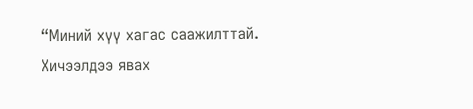“Миний хүү хагас саажилттай. Хичээлдээ явах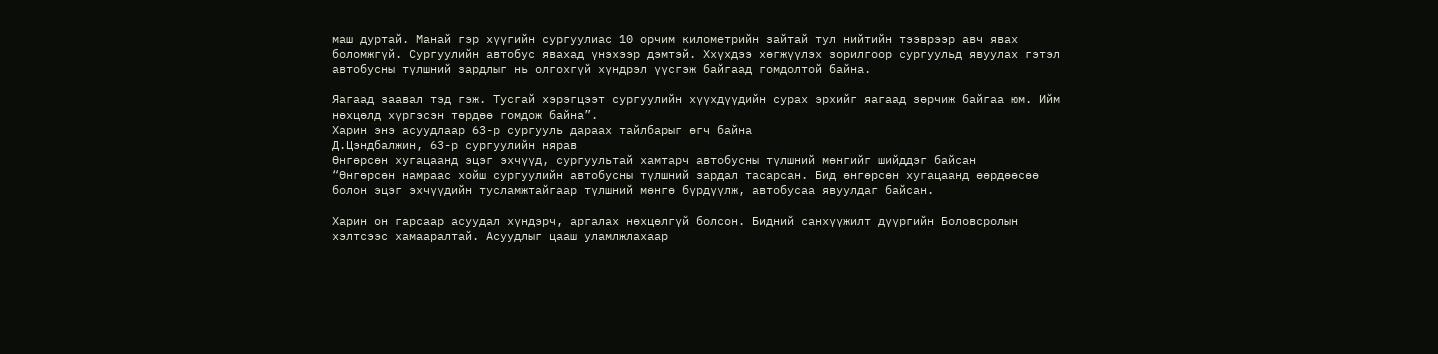маш дуртай. Манай гэр хүүгийн сургуулиас 10 орчим километрийн зайтай тул нийтийн тээврээр авч явах боломжгүй. Сургуулийн автобус явахад үнэхээр дэмтэй. Ххүхдээ хөгжүүлэх зорилгоор сургуульд явуулах гэтэл автобусны түлшний зардлыг нь олгохгүй хүндрэл үүсгэж байгаад гомдолтой байна.

Яагаад заавал тэд гэж. Тусгай хэрэгцээт сургуулийн хүүхдүүдийн сурах эрхийг яагаад зөрчиж байгаа юм. Ийм нөхцөлд хүргэсэн төрдөө гомдож байна”.
Харин энэ асуудлаар 63-р сургууль дараах тайлбарыг өгч байна
Д.Цэндбалжин, 63-р сургуулийн нярав
Өнгөрсөн хугацаанд эцэг эхчүүд, сургуультай хамтарч автобусны түлшний мөнгийг шийддэг байсан
“Өнгөрсөн намраас хойш сургуулийн автобусны түлшний зардал тасарсан. Бид өнгөрсөн хугацаанд өөрдөөсөө болон эцэг эхчүүдийн тусламжтайгаар түлшний мөнгө бүрдүүлж, автобусаа явуулдаг байсан.

Харин он гарсаар асуудал хүндэрч, аргалах нөхцөлгүй болсон. Бидний санхүүжилт дүүргийн Боловсролын хэлтсээс хамааралтай. Асуудлыг цааш уламлжлахаар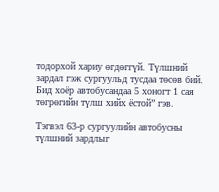тодорхой хариу өгдөггүй. Түлшний зардал гэж сургуульд тусдаа төсөв бий. Бид хоёр автобусандаа 5 хоногт 1 сая төгрөгийн түлш хийх ёстой” гэв.

Тэгвэл 63-р сургуулийн автобусны түлшний зардлыг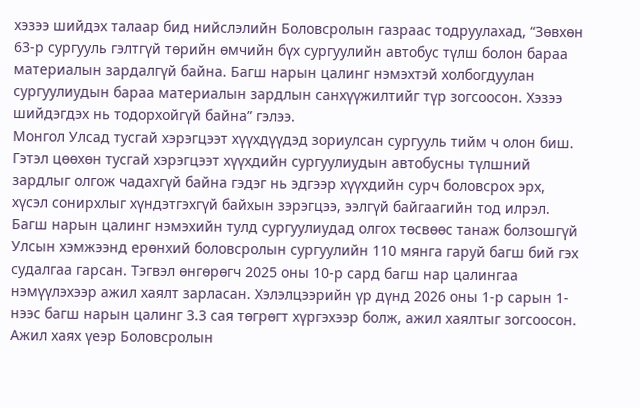хэзээ шийдэх талаар бид нийслэлийн Боловсролын газраас тодруулахад, “Зөвхөн 63-р сургууль гэлтгүй төрийн өмчийн бүх сургуулийн автобус түлш болон бараа материалын зардалгүй байна. Багш нарын цалинг нэмэхтэй холбогдуулан сургуулиудын бараа материалын зардлын санхүүжилтийг түр зогсоосон. Хэзээ шийдэгдэх нь тодорхойгүй байна” гэлээ.
Монгол Улсад тусгай хэрэгцээт хүүхдүүдэд зориулсан сургууль тийм ч олон биш. Гэтэл цөөхөн тусгай хэрэгцээт хүүхдийн сургуулиудын автобусны түлшний зардлыг олгож чадахгүй байна гэдэг нь эдгээр хүүхдийн сурч боловсрох эрх, хүсэл сонирхлыг хүндэтгэхгүй байхын зэрэгцээ, ээлгүй байгаагийн тод илрэл.
Багш нарын цалинг нэмэхийн тулд сургуулиудад олгох төсвөөс танаж болзошгүй
Улсын хэмжээнд ерөнхий боловсролын сургуулийн 110 мянга гаруй багш бий гэх судалгаа гарсан. Тэгвэл өнгөрөгч 2025 оны 10-р сард багш нар цалингаа нэмүүлэхээр ажил хаялт зарласан. Хэлэлцээрийн үр дүнд 2026 оны 1-р сарын 1-нээс багш нарын цалинг 3.3 сая төгрөгт хүргэхээр болж, ажил хаялтыг зогсоосон. Ажил хаях үеэр Боловсролын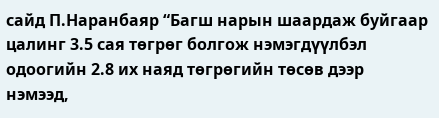сайд П.Наранбаяр “Багш нарын шаардаж буйгаар цалинг 3.5 сая төгрөг болгож нэмэгдүүлбэл одоогийн 2.8 их наяд төгрөгийн төсөв дээр нэмээд,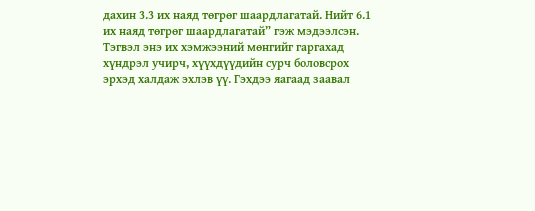дахин 3.3 их наяд төгрөг шаардлагатай. Нийт 6.1 их наяд төгрөг шаардлагатай” гэж мэдээлсэн.
Тэгвэл энэ их хэмжээний мөнгийг гаргахад хүндрэл учирч, хүүхдүүдийн сурч боловсрох эрхэд халдаж эхлэв үү. Гэхдээ яагаад заавал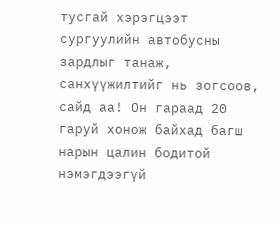тусгай хэрэгцээт сургуулийн автобусны зардлыг танаж, санхүүжилтийг нь зогсоов, сайд аа! Он гараад 20 гаруй хонож байхад багш нарын цалин бодитой нэмэгдээгүй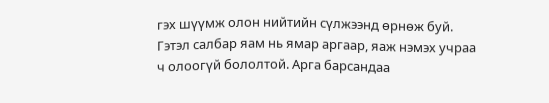гэх шүүмж олон нийтийн сүлжээнд өрнөж буй. Гэтэл салбар яам нь ямар аргаар, яаж нэмэх учраа ч олоогүй бололтой. Арга барсандаа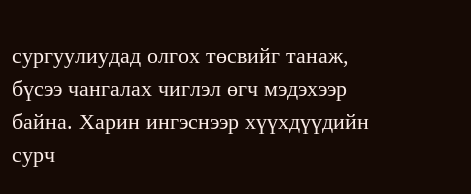сургуулиудад олгох төсвийг танаж, бүсээ чангалах чиглэл өгч мэдэхээр байна. Харин ингэснээр хүүхдүүдийн сурч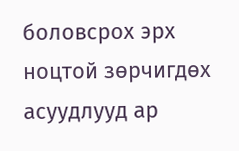боловсрох эрх ноцтой зөрчигдөх асуудлууд ар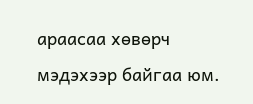араасаа хөвөрч мэдэхээр байгаа юм.